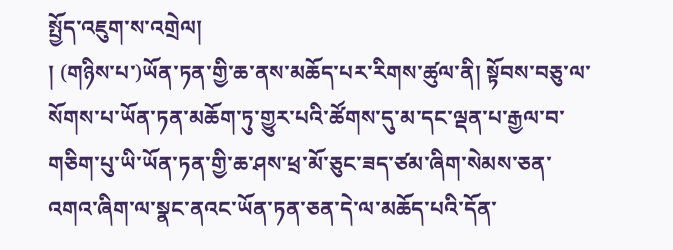སྤྱོད་འཇུག་ས་འགྲེལ།
། (གཉིས་པ་)ཡོན་ཏན་གྱི་ཆ་ནས་མཆོད་པར་རིགས་ཚུལ་ནི། སྟོབས་བཅུ་ལ་སོགས་པ་ཡོན་ཏན་མཆོག་ཏུ་གྱུར་པའི་ཚོགས་དུ་མ་དང་ལྡན་པ་རྒྱལ་བ་གཅིག་པུ་ཡི་ཡོན་ཏན་གྱི་ཆ་ཤས་ཕྲ་མོ་ཅུང་ཟད་ཙམ་ཞིག་སེམས་ཅན་འགའ་ཞིག་ལ་སྣང་ནའང་ཡོན་ཏན་ཅན་དེ་ལ་མཆོད་པའི་དོན་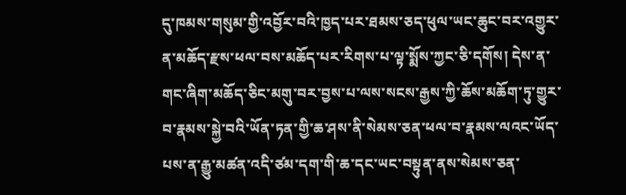དུ་ཁམས་གསུམ་གྱི་འབྱོར་བའི་ཁྱད་པར་ཐམས་ཅད་ཕུལ་ཡང་ཆུང་བར་འགྱུར་ན་མཆོད་རྫས་ཕལ་བས་མཆོད་པར་རིགས་པ་ལྟ་སྨོས་ཀྱང་ཅི་དགོས། དེས་ན་གང་ཞིག་མཆོད་ཅིང་མགུ་བར་བྱས་པ་ལས་སངས་རྒྱས་ཀྱི་ཆོས་མཆོག་ཏུ་གྱུར་བ་རྣམས་སྐྱེ་བའི་ཡོན་ཏན་གྱི་ཆ་ཤས་ནི་སེམས་ཅན་ཕལ་བ་རྣམས་ལའང་ཡོད་པས་ན་རྒྱུ་མཚན་འདི་ཙམ་དག་གི་ཆ་དང་ཡང་བསྟུན་ནས་སེམས་ཅན་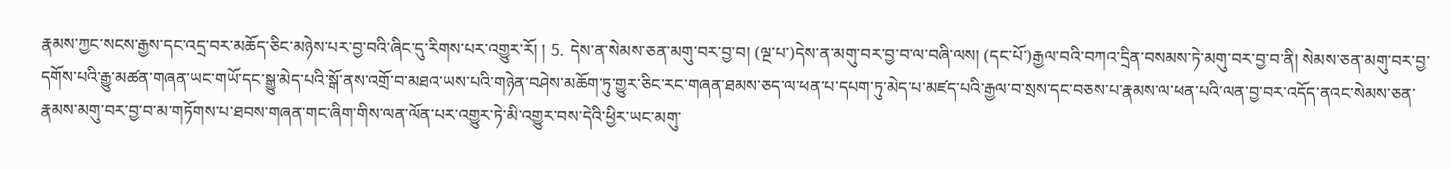རྣམས་ཀྱང་སངས་རྒྱས་དང་འདྲ་བར་མཆོད་ཅིང་མཉེས་པར་བྱ་བའི་ཞིང་དུ་རིགས་པར་འགྱུར་རོ། ། ⒌ དེས་ན་སེམས་ཅན་མགུ་བར་བྱ་བ། (ལྔ་པ་)དེས་ན་མགུ་བར་བྱ་བ་ལ་བཞི་ལས། (དང་པོ་)རྒྱལ་བའི་བཀའ་དྲིན་བསམས་ཏེ་མགུ་བར་བྱ་བ་ནི། སེམས་ཅན་མགུ་བར་བྱ་དགོས་པའི་རྒྱུ་མཚན་གཞན་ཡང་གཡོ་དང་སྒྱུ་མེད་པའི་སྒོ་ནས་འགྲོ་བ་མཐའ་ཡས་པའི་གཉེན་བཤེས་མཆོག་ཏུ་གྱུར་ཅིང་རང་གཞན་ཐམས་ཅད་ལ་ཕན་པ་དཔག་ཏུ་མེད་པ་མཛད་པའི་རྒྱལ་བ་སྲས་དང་བཅས་པ་རྣམས་ལ་ཕན་པའི་ལན་བྱ་བར་འདོད་ནའང་སེམས་ཅན་རྣམས་མགུ་བར་བྱ་བ་མ་གཏོགས་པ་ཐབས་གཞན་གང་ཞིག་གིས་ལན་ལོན་པར་འགྱུར་ཏེ་མི་འགྱུར་བས་དེའི་ཕྱིར་ཡང་མགུ་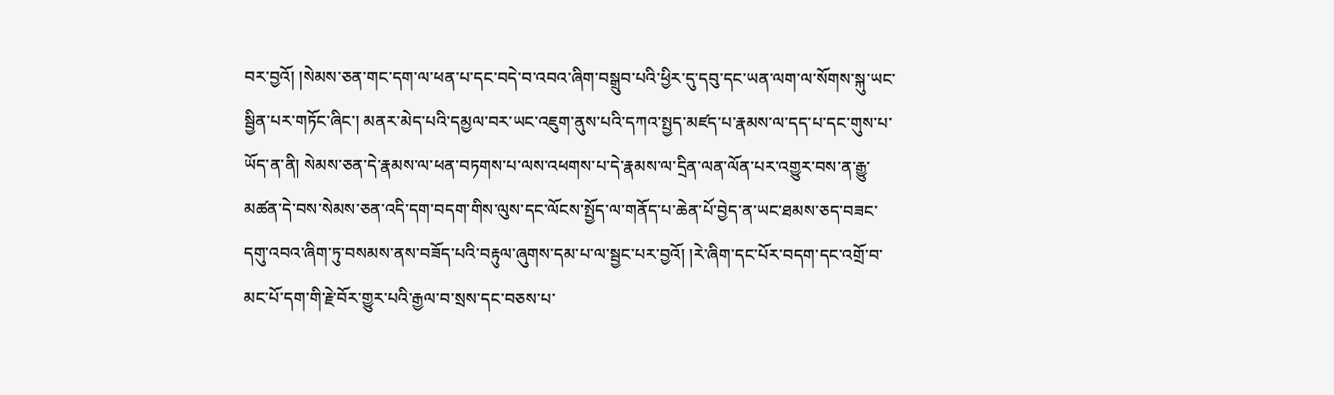བར་བྱའོ། །སེམས་ཅན་གང་དག་ལ་ཕན་པ་དང་བདེ་བ་འབའ་ཞིག་བསྒྲུབ་པའི་ཕྱིར་དུ་དབུ་དང་ཡན་ལག་ལ་སོགས་སྐུ་ཡང་སྦྱིན་པར་གཏོང་ཞིང་། མནར་མེད་པའི་དམྱལ་བར་ཡང་འཇུག་ནུས་པའི་དཀའ་སྤྱད་མཛད་པ་རྣམས་ལ་དད་པ་དང་གུས་པ་ཡོད་ན་ནི། སེམས་ཅན་དེ་རྣམས་ལ་ཕན་བཏགས་པ་ལས་འཕགས་པ་དེ་རྣམས་ལ་དྲིན་ལན་ལོན་པར་འགྱུར་བས་ན་རྒྱུ་མཚན་དེ་བས་སེམས་ཅན་འདི་དག་བདག་གིས་ལུས་དང་ལོངས་སྤྱོད་ལ་གནོད་པ་ཆེན་པོ་བྱེད་ན་ཡང་ཐམས་ཅད་བཟང་དགུ་འབའ་ཞིག་ཏུ་བསམས་ནས་བཟོད་པའི་བརྟུལ་ཞུགས་དམ་པ་ལ་སྦྱང་པར་བྱའོ། །རེ་ཞིག་དང་པོར་བདག་དང་འགྲོ་བ་མང་པོ་དག་གི་རྗེ་བོར་གྱུར་པའི་རྒྱལ་བ་སྲས་དང་བཅས་པ་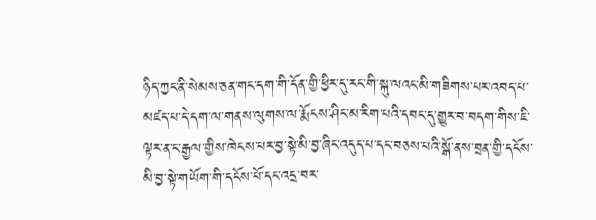ཉིད་ཀྱང་ནི་སེམས་ཅན་གང་དག་གི་དོན་གྱི་ཕྱིར་དུ་རང་གི་སྐུ་ལའང་མི་གཟིགས་པར་འབད་པ་མཛད་པ་དེ་དག་ལ་གནས་ལུགས་ལ་རྨོངས་ཤིང་མ་རིག་པའི་དབང་དུ་གྱུར་བ་བདག་གིས་ཇི་ལྟར་ན་ང་རྒྱལ་གྱིས་ཁེངས་པར་བྱ་སྟེ་མི་བྱ་ཞིང་འདུད་པ་དང་བཅས་པའི་སྒོ་ནས་བྲན་གྱི་དངོས་མི་བྱ་སྟེ་གཡོག་གི་དངོས་པོ་དང་འདྲ་བར་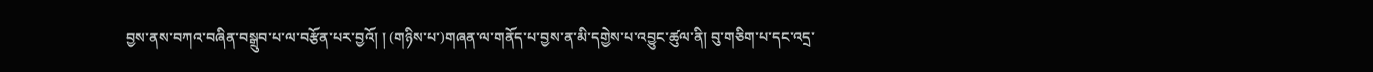བྱས་ནས་བཀའ་བཞིན་བསྒྲུབ་པ་ལ་བརྩོན་པར་བྱའོ། ། (གཉིས་པ་)གཞན་ལ་གནོད་པ་བྱས་ན་མི་དགྱེས་པ་འབྱུང་ཚུལ་ནི། བུ་གཅིག་པ་དང་འདྲ་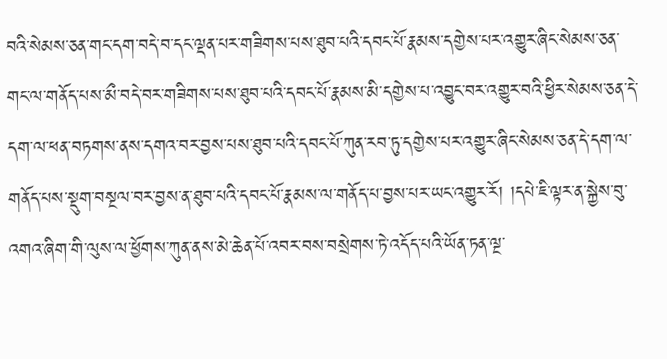བའི་སེམས་ཅན་གང་དག་བདེ་བ་དང་ལྡན་པར་གཟིགས་པས་ཐུབ་པའི་དབང་པོ་རྣམས་དགྱེས་པར་འགྱུར་ཞིང་སེམས་ཅན་གང་ལ་གནོད་པས་མྀ་བདེ་བར་གཟིགས་པས་ཐུབ་པའི་དབང་པོ་རྣམས་མི་དགྱེས་པ་འབྱུང་བར་འགྱུར་བའི་ཕྱིར་སེམས་ཅན་དེ་དག་ལ་ཕན་བཏགས་ནས་དགའ་བར་བྱས་པས་ཐུབ་པའི་དབང་པོ་ཀུན་རབ་ཏུ་དགྱེས་པར་འགྱུར་ཞིང་སེམས་ཅན་དེ་དག་ལ་གནོད་པས་སྡུག་བསྔལ་བར་བྱས་ན་ཐུབ་པའི་དབང་པོ་རྣམས་ལ་གནོད་པ་བྱས་པར་ཡང་འགྱུར་རོ། །དཔེ་ཇི་ལྟར་ན་སྐྱེས་བུ་འགའ་ཞིག་གི་ལུས་ལ་ཕྱོགས་ཀུན་ནས་མེ་ཆེན་པོ་འབར་བས་བསྲེགས་ཏེ་འདོད་པའི་ཡོན་ཏན་ལྔ་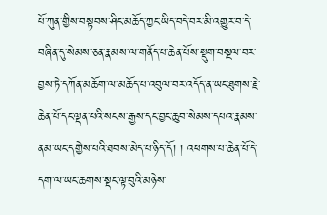པོ་ཀུན་གྱིས་བསྟབས་ཤིང་མཆོད་ཀྱང་ཡིད་བདེ་བར་མི་འགྱུར་བ་དེ་བཞིན་དུ་སེམས་ཅན་རྣམས་ལ་གནོད་པ་ཆེན་པོས་སྡུག་བསྔལ་བར་བྱས་ཏེ་དཀོན་མཆོག་ལ་མཆོད་པ་འབུལ་བར་འདོད་ན་ཡང་ཐུགས་རྗེ་ཆེན་པོ་དང་ལྡན་པའི་སངས་རྒྱས་དང་བྱང་ཆུབ་སེམས་དཔའ་རྣམས་ནམ་ཡང་དགྱེས་པའི་ཐབས་མེད་པ་ཉིད་དོ། ། འཕགས་པ་ཆེན་པོ་དེ་དག་ལ་ཡང་ཆགས་སྡང་ལྟ་བུའི་མཉེས་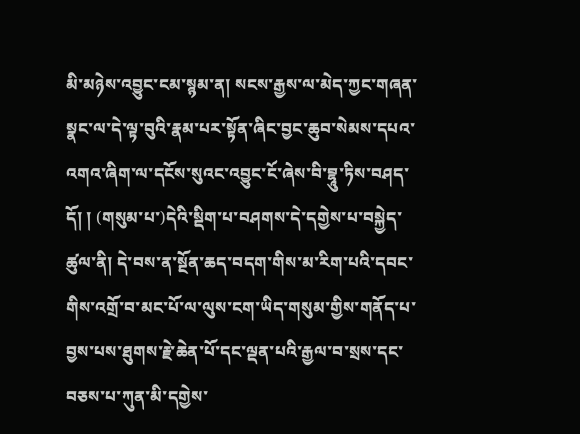མི་མཉེས་འབྱུང་ངམ་སྙམ་ན། སངས་རྒྱས་ལ་མེད་ཀྱང་གཞན་སྣང་ལ་དེ་ལྟ་བུའི་རྣམ་པར་སྟོན་ཞིང་བྱང་ཆུབ་སེམས་དཔའ་འགའ་ཞིག་ལ་དངོས་སུའང་འབྱུང་ངོ་ཞེས་བི་བྷཱུ་ཏིས་བཤད་དོ། ། (གསུམ་པ་)དེའི་སྡིག་པ་བཤགས་དེ་དགྱེས་པ་བསྐྱེད་ཚུལ་ནི། དེ་བས་ན་སྔོན་ཆད་བདག་གིས་མ་རིག་པའི་དབང་གིས་འགྲོ་བ་མང་པོ་ལ་ལུས་ངག་ཡིད་གསུམ་གྱིས་གནོད་པ་བྱས་པས་ཐུགས་རྗེ་ཆེན་པོ་དང་ལྡན་པའི་རྒྱལ་བ་སྲས་དང་བཅས་པ་ཀུན་མི་དགྱེས་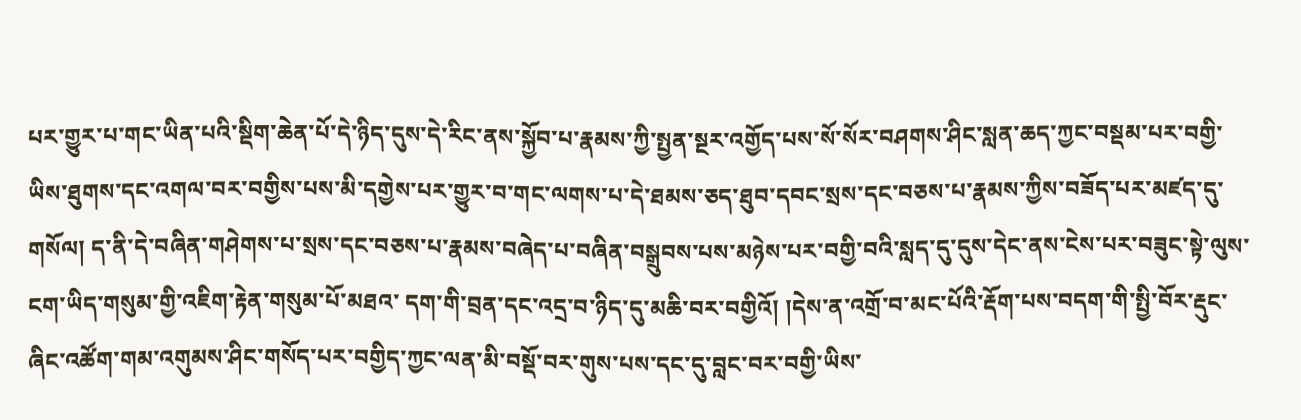པར་གྱུར་པ་གང་ཡིན་པའི་སྡིག་ཆེན་པོ་དེ་ཉིད་དུས་དེ་རིང་ནས་སྐྱོབ་པ་རྣམས་ཀྱི་སྤྱན་སྔར་འགྱོད་པས་སོ་སོར་བཤགས་ཤིང་སླན་ཆད་ཀྱང་བསྡམ་པར་བགྱི་ཡིས་ཐུགས་དང་འགལ་བར་བགྱིས་པས་མི་དགྱེས་པར་གྱུར་བ་གང་ལགས་པ་དེ་ཐམས་ཅད་ཐུབ་དབང་སྲས་དང་བཅས་པ་རྣམས་ཀྱིས་བཟོད་པར་མཛད་དུ་གསོལ། ད་ནི་དེ་བཞིན་གཤེགས་པ་སྲས་དང་བཅས་པ་རྣམས་བཞེད་པ་བཞིན་བསྒྲུབས་པས་མཉེས་པར་བགྱི་བའི་སླད་དུ་དུས་དེང་ནས་ངེས་པར་བཟུང་སྟེ་ལུས་ངག་ཡིད་གསུམ་གྱི་འཇིག་རྟེན་གསུམ་པོ་མཐའ་ དག་གི་བྲན་དང་འདྲ་བ་ཉིད་དུ་མཆི་བར་བགྱིའོ། །དེས་ན་འགྲོ་བ་མང་པོའི་རྡོག་པས་བདག་གི་སྤྱི་བོར་རྡུང་ཞིང་འཚོག་གམ་འགུམས་ཤིང་གསོད་པར་བགྱིད་ཀྱང་ལན་མི་བསྡོ་བར་གུས་པས་དང་དུ་བླང་བར་བགྱི་ཡིས་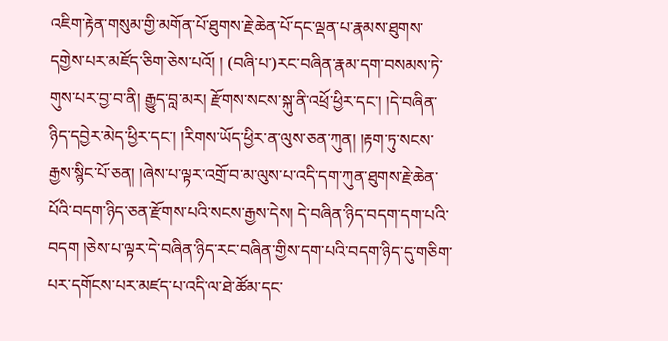འཇིག་རྟེན་གསུམ་གྱི་མགོན་པོ་ཐུགས་རྗེ་ཆེན་པོ་དང་ལྡན་པ་རྣམས་ཐུགས་དགྱེས་པར་མཛོད་ཅིག་ཅེས་པའོ། ། (བཞི་པ་)རང་བཞིན་རྣམ་དག་བསམས་ཏེ་གུས་པར་བྱ་བ་ནི། རྒྱུད་བླ་མར། རྫོགས་སངས་སྐུ་ནི་འཕྲོ་ཕྱིར་དང་། །དེ་བཞིན་ཉིད་དབྱེར་མེད་ཕྱིར་དང་། །རིགས་ཡོད་ཕྱིར་ན་ལུས་ཅན་ཀུན། །རྟག་ཏུ་སངས་རྒྱས་སྙིང་པོ་ཅན། །ཞེས་པ་ལྟར་འགྲོ་བ་མ་ལུས་པ་འདི་དག་ཀུན་ཐུགས་རྗེ་ཆེན་པོའི་བདག་ཉིད་ཅན་རྫོགས་པའི་སངས་རྒྱས་དེས། དེ་བཞིན་ཉིད་བདག་དག་པའི་བདག །ཅེས་པ་ལྟར་དེ་བཞིན་ཉིད་རང་བཞིན་གྱིས་དག་པའི་བདག་ཉིད་དུ་གཅིག་པར་དགོངས་པར་མཛད་པ་འདི་ལ་ཐེ་ཚོམ་དང་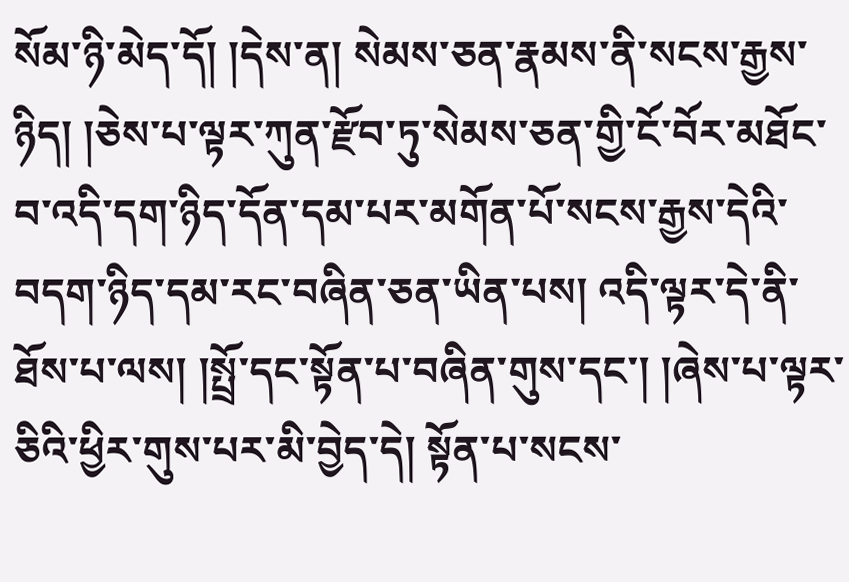སོམ་ཉི་མེད་དོ། །དེས་ན། སེམས་ཅན་རྣམས་ནི་སངས་རྒྱས་ཉིད། །ཅེས་པ་ལྟར་ཀུན་རྫོབ་ཏུ་སེམས་ཅན་གྱི་ངོ་བོར་མཐོང་བ་འདི་དག་ཉིད་དོན་དམ་པར་མགོན་པོ་སངས་རྒྱས་དེའི་བདག་ཉིད་དམ་རང་བཞིན་ཅན་ཡིན་པས། འདི་ལྟར་དེ་ནི་ཐོས་པ་ལས། །སྤྲོ་དང་སྟོན་པ་བཞིན་གུས་དང་། །ཞེས་པ་ལྟར་ཅིའི་ཕྱིར་གུས་པར་མི་བྱེད་དེ། སྟོན་པ་སངས་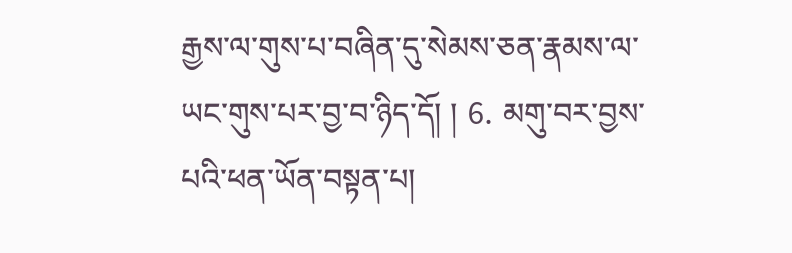རྒྱས་ལ་གུས་པ་བཞིན་དུ་སེམས་ཅན་རྣམས་ལ་ཡང་གུས་པར་བྱ་བ་ཉིད་དོ། ། ⒍ མགུ་བར་བྱས་པའི་ཕན་ཡོན་བསྟན་པ།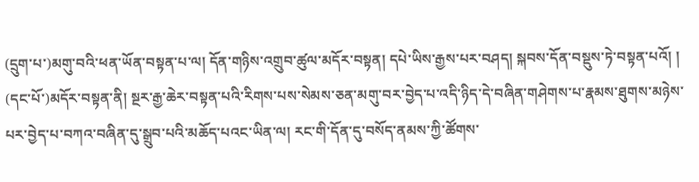(དྲུག་པ་)མགུ་བའི་ཕན་ཡོན་བསྟན་པ་ལ། དོན་གཉིས་འགྲུབ་ཚུལ་མདོར་བསྟན། དཔེ་ཡིས་རྒྱས་པར་བཤད། སྐབས་དོན་བསྡུས་ཏེ་བསྟན་པའོ། ། (དང་པོ་)མདོར་བསྟན་ནི། སྔར་རྒྱ་ཆེར་བསྟན་པའི་རིགས་པས་སེམས་ཅན་མགུ་བར་བྱེད་པ་འདི་ཉིད་དེ་བཞིན་གཤེགས་པ་རྣམས་ཐུགས་མཉེས་པར་བྱེད་པ་བཀའ་བཞིན་དུ་སྒྲུབ་པའི་མཆོད་པའང་ཡིན་ལ། རང་གི་དོན་དུ་བསོད་ནམས་ཀྱི་ཚོགས་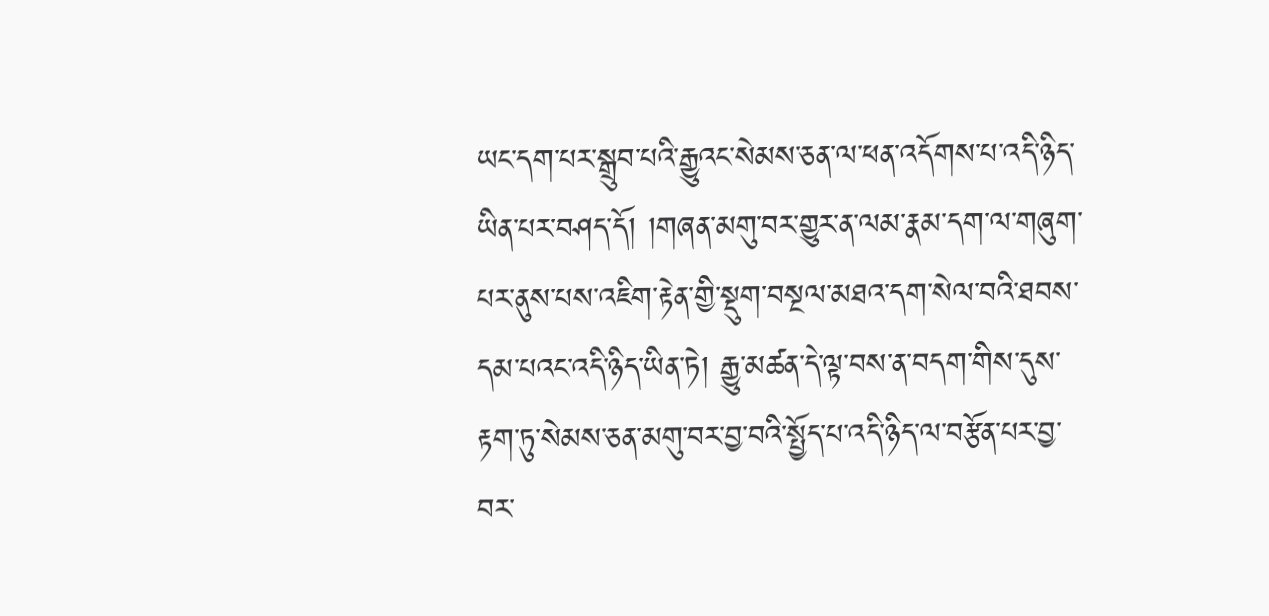ཡང་དག་པར་སྒྲུབ་པའི་རྒྱུའང་སེམས་ཅན་ལ་ཕན་འདོགས་པ་འདི་ཉིད་ཡིན་པར་བཤད་དོ། །གཞན་མགུ་བར་གྱུར་ན་ལམ་རྣམ་དག་ལ་གཞུག་པར་ནུས་པས་འཇིག་རྟེན་གྱི་སྡུག་བསྔལ་མཐའ་དག་སེལ་བའི་ཐབས་དམ་པའང་འདི་ཉིད་ཡིན་ཏེ། རྒྱུ་མཚན་དེ་ལྟ་བས་ན་བདག་གིས་དུས་རྟག་ཏུ་སེམས་ཅན་མགུ་བར་བྱ་བའི་སྤྱོད་པ་འདི་ཉིད་ལ་བརྩོན་པར་བྱ་བར་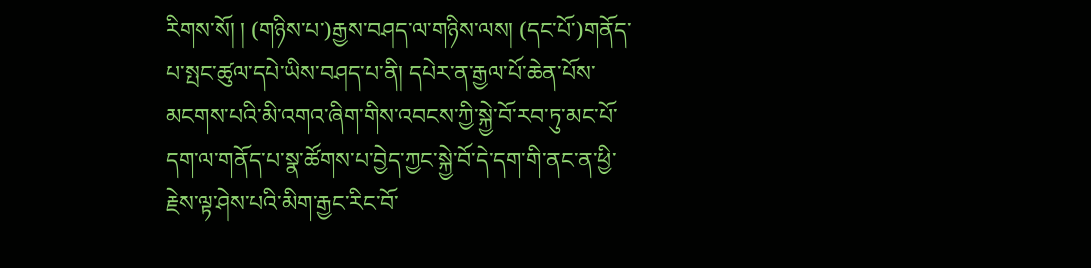རིགས་སོ། ། (གཉིས་པ་)རྒྱས་བཤད་ལ་གཉིས་ལས། (དང་པོ་)གནོད་པ་སྤང་ཚུལ་དཔེ་ཡིས་བཤད་པ་ནི། དཔེར་ན་རྒྱལ་པོ་ཆེན་པོས་མངགས་པའི་མི་འགའ་ཞིག་གིས་འབངས་ཀྱི་སྐྱེ་བོ་རབ་ཏུ་མང་པོ་དག་ལ་གནོད་པ་སྣ་ཚོགས་པ་བྱེད་ཀྱང་སྐྱེ་བོ་དེ་དག་གི་ནང་ན་ཕྱི་རྗེས་ལྟ་ཤེས་པའི་མིག་རྒྱང་རིང་བོ་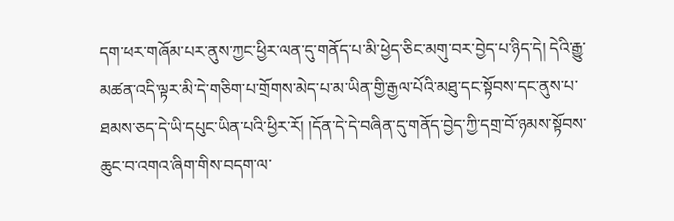དག་ཕར་གཞོམ་པར་ནུས་ཀྱང་ཕྱིར་ལན་དུ་གནོད་པ་མི་ཕྱེད་ཅིང་མགུ་བར་བྱེད་པ་ཉིད་དེ། དེའི་རྒྱུ་མཚན་འདི་ལྟར་མི་དེ་གཅིག་པ་གྲོགས་མེད་པ་མ་ཡིན་གྱི་རྒྱལ་པོའི་མཐུ་དང་སྟོབས་དང་ནུས་པ་ཐམས་ཅད་དེ་ཡི་དཔུང་ཡིན་པའི་ཕྱིར་རོ། །དོན་དེ་དེ་བཞིན་དུ་གནོད་བྱེད་ཀྱི་དགྲ་བོ་ཉམས་སྟོབས་ཆུང་བ་འགའ་ཞིག་གིས་བདག་ལ་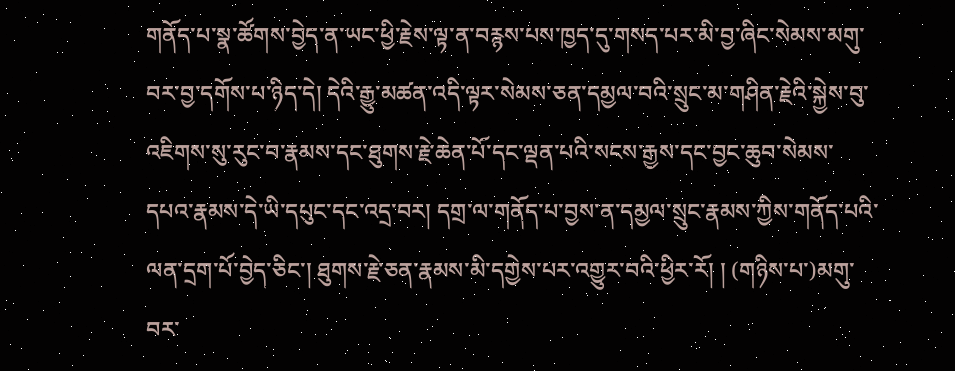གནོད་པ་སྣ་ཚོགས་བྱེད་ན་ཡང་ཕྱི་རྗེས་ལྟ་ན་བརྙས་པས་ཁྱད་དུ་གསད་པར་མི་བྱ་ཞིང་སེམས་མགུ་བར་བྱ་དགོས་པ་ཉིད་དེ། དེའི་རྒྱུ་མཚན་འདི་ལྟར་སེམས་ཅན་དམྱལ་བའི་སྲུང་མ་གཤིན་རྗེའི་སྐྱེས་བུ་འཇིགས་སུ་རུང་བ་རྣམས་དང་ཐུགས་རྗེ་ཆེན་པོ་དང་ལྡན་པའི་སངས་རྒྱས་དང་བྱང་ཆུབ་སེམས་དཔའ་རྣམས་དེ་ཡི་དཔུང་དང་འདྲ་བར། དགྲ་ལ་གནོད་པ་བྱས་ན་དམྱལ་སྲུང་རྣམས་ཀྱིས་གནོད་པའི་ལན་དྲག་པོ་བྱེད་ཅིང་། ཐུགས་རྗེ་ཅན་རྣམས་མི་དགྱེས་པར་འགྱུར་བའི་ཕྱིར་རོ། ། (གཉིས་པ་)མགུ་བར་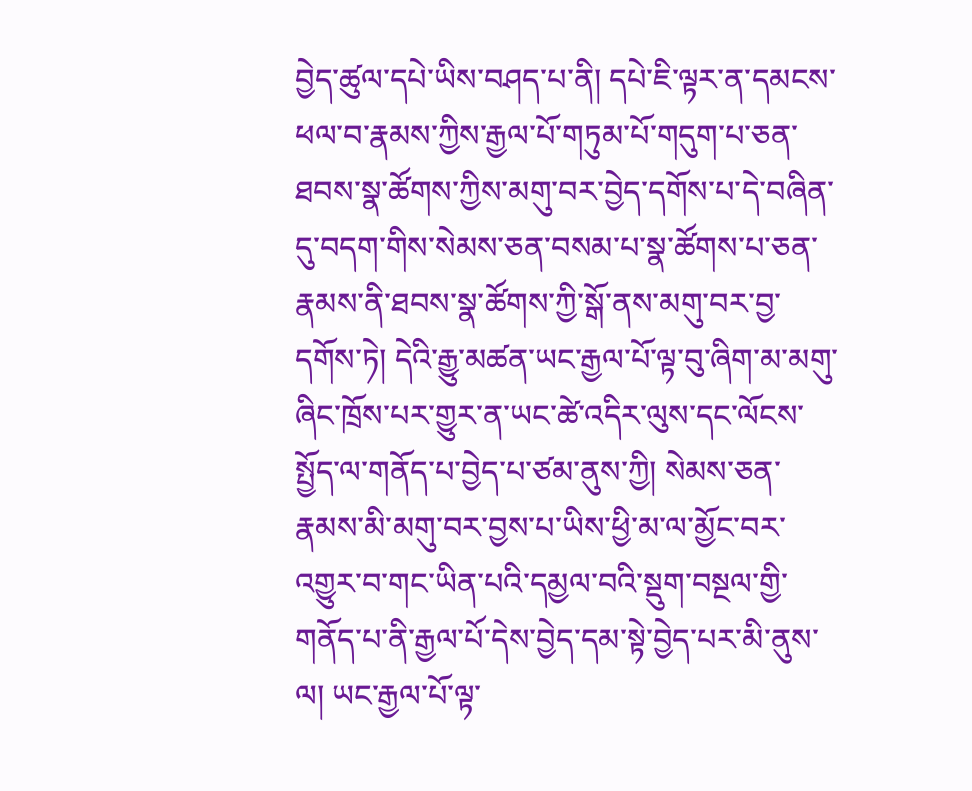བྱེད་ཚུལ་དཔེ་ཡིས་བཤད་པ་ནི། དཔེ་ཇི་ལྟར་ན་དམངས་ཕལ་བ་རྣམས་ཀྱིས་རྒྱལ་པོ་གཏུམ་པོ་གདུག་པ་ཅན་ཐབས་སྣ་ཚོགས་ཀྱིས་མགུ་བར་བྱེད་དགོས་པ་དེ་བཞིན་དུ་བདག་གིས་སེམས་ཅན་བསམ་པ་སྣ་ཚོགས་པ་ཅན་རྣམས་ནི་ཐབས་སྣ་ཚོགས་ཀྱི་སྒོ་ནས་མགུ་བར་བྱ་དགོས་ཏེ། དེའི་རྒྱུ་མཚན་ཡང་རྒྱལ་པོ་ལྟ་བུ་ཞིག་མ་མགུ་ཞིང་ཁྲོས་པར་གྱུར་ན་ཡང་ཚེ་འདིར་ལུས་དང་ལོངས་སྤྱོད་ལ་གནོད་པ་བྱེད་པ་ཙམ་ནུས་ཀྱི། སེམས་ཅན་རྣམས་མི་མགུ་བར་བྱས་པ་ཡིས་ཕྱི་མ་ལ་མྱོང་བར་འགྱུར་བ་གང་ཡིན་པའི་དམྱལ་བའི་སྡུག་བསྔལ་གྱི་གནོད་པ་ནི་རྒྱལ་པོ་དེས་བྱེད་དམ་སྟེ་བྱེད་པར་མི་ནུས་ལ། ཡང་རྒྱལ་པོ་ལྟ་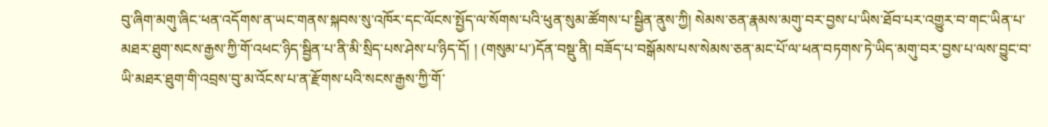བུ་ཞིག་མགུ་ཞིང་ཕན་འདོགས་ན་ཡང་གནས་སྐབས་སུ་འཁོར་དང་ལོངས་སྤྱོད་ལ་སོགས་པའི་ཕུན་སུམ་ཚོགས་པ་སྦྱིན་ནུས་ཀྱི། སེམས་ཅན་རྣམས་མགུ་བར་བྱས་པ་ཡིས་ཐོབ་པར་འགྱུར་བ་གང་ཡིན་པ་མཐར་ཐུག་སངས་རྒྱས་ཀྱི་གོ་འཕང་ཉིད་སྦྱིན་པ་ནི་མི་སྲིད་པས་ཤེས་པ་ཉིད་དོ། ། (གསུམ་པ་)དོན་བསྡུ་ནི། བཟོད་པ་བསྒོམས་པས་སེམས་ཅན་མང་པོ་ལ་ཕན་བཏགས་ཏེ་ཡིད་མགུ་བར་བྱས་པ་ལས་བྱུང་བ་ཡི་མཐར་ཐུག་གི་འབྲས་བུ་མ་འོངས་པ་ན་རྫོགས་པའི་སངས་རྒྱས་ཀྱི་གོ་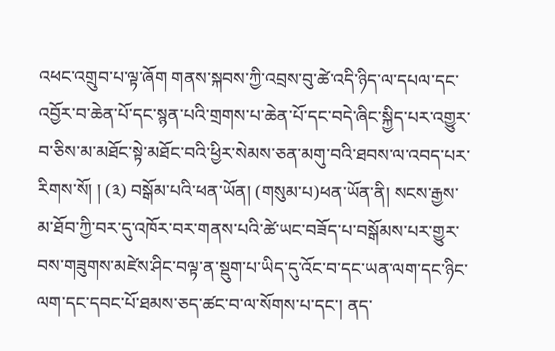འཕང་འགྲུབ་པ་ལྟ་ཞོག གནས་སྐབས་ཀྱི་འབྲས་བུ་ཚེ་འདི་ཉིད་ལ་དཔལ་དང་འབྱོར་བ་ཆེན་པོ་དང་སྙན་པའི་གྲགས་པ་ཆེན་པོ་དང་བདེ་ཞིང་སྐྱིད་པར་འགྱུར་བ་ཅིས་མ་མཐོང་སྟེ་མཐོང་བའི་ཕྱིར་སེམས་ཅན་མགུ་བའི་ཐབས་ལ་འབད་པར་རིགས་སོ། ། (༣) བསྒོམ་པའི་ཕན་ཡོན། (གསུམ་པ)ཕན་ཡོན་ནི། སངས་རྒྱས་མ་ཐོབ་ཀྱི་བར་དུ་འཁོར་བར་གནས་པའི་ཚེ་ཡང་བཟོད་པ་བསྒོམས་པར་གྱུར་བས་གཟུགས་མཛེས་ཤིང་བལྟ་ན་སྡུག་པ་ཡིད་དུ་འོང་བ་དང་ཡན་ལག་དང་ཉིང་ལག་དང་དབང་པོ་ཐམས་ཅད་ཚང་བ་ལ་སོགས་པ་དང་། ནད་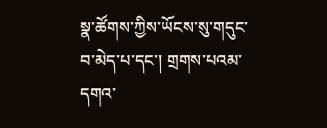སྣ་ཚོགས་ཀྱིས་ཡོངས་སུ་གདུང་བ་མེད་པ་དང་། གྲགས་པའམ་དགའ་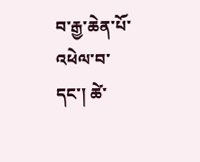བ་རྒྱ་ཆེན་པོ་འཕེལ་བ་དང་། ཚེ་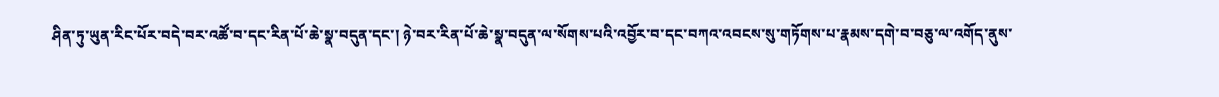ཤིན་ཏུ་ཡུན་རིང་པོར་བདེ་བར་འཚོ་བ་དང་རིན་པོ་ཆེ་སྣ་བདུན་དང་། ཉེ་བར་རིན་པོ་ཆེ་སྣ་བདུན་ལ་སོགས་པའི་འབྱོར་བ་དང་བཀའ་འབངས་སུ་གཏོགས་པ་རྣམས་དགེ་བ་བཅུ་ལ་འགོད་ནུས་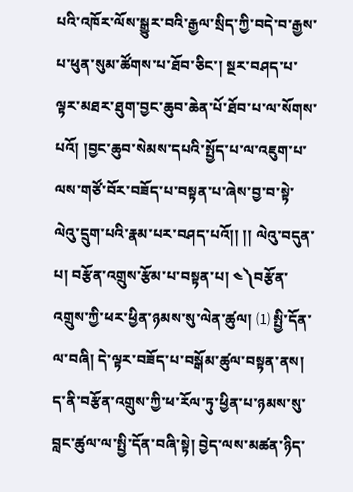པའི་འཁོར་ལོས་སྒྱུར་བའི་རྒྱལ་སྲིད་ཀྱི་བདེ་བ་རྒྱས་པ་ཕུན་སུམ་ཚོགས་པ་ཐོབ་ཅིང་། སྔར་བཤད་པ་ལྟར་མཐར་ཐུག་བྱང་ཆུབ་ཆེན་པོ་ཐོབ་པ་ལ་སོགས་པའོ། །བྱང་ཆུབ་སེམས་དཔའི་སྤྱོད་པ་ལ་འཇུག་པ་ལས་གཙོ་བོར་བཟོད་པ་བསྟན་པ་ཞེས་བྱ་བ་སྟེ་ལེའུ་དྲུག་པའི་རྣམ་པར་བཤད་པའོ།། །། ལེའུ་བདུན་པ། བརྩོན་འགྲུས་རྩོམ་པ་བསྟན་པ། ༤༽བརྩོན་འགྲུས་ཀྱི་ཕར་ཕྱིན་ཉམས་སུ་ལེན་ཚུལ། ⑴ སྤྱི་དོན་ལ་བཞི། དེ་ལྟར་བཟོད་པ་བསྒོམ་ཚུལ་བསྟན་ནས། ད་ནི་བརྩོན་འགྲུས་ཀྱི་ཕ་རོལ་ཏུ་ཕྱིན་པ་ཉམས་སུ་བླང་ཚུལ་ལ་སྤྱི་དོན་བཞི་སྟེ། བྱེད་ལས་མཚན་ཉིད་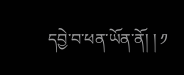དབྱེ་བ་ཕན་ཡོན་ནོ། ། ༡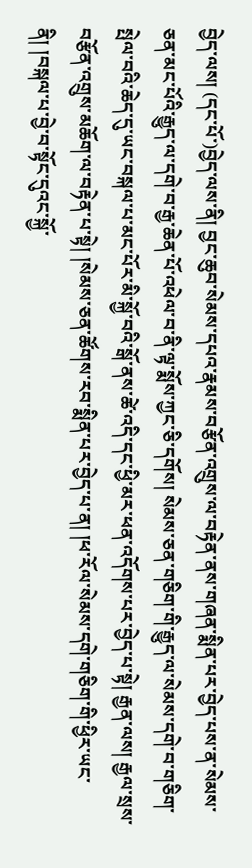བྱེད་ལས། (དང་པོ་)བྱེད་ལས་ནི། བྱང་ཆུབ་སེམས་དཔའ་རྣམས་བརྩོན་འགྲུས་ལ་བརྟེན་ནས་གཞན་སྨིན་པར་བྱེད་པས་ན་སེམས་ཅན་མང་པོའི་རྒྱུད་ལ་དགེ་བ་རྒྱ་ཆེན་པོ་འཕེལ་བ་ནི་ལྟ་སྨོས་ཀྱང་ཅི་དགོས། སེམས་ཅན་གཅིག་གི་རྒྱུད་ལ་སེམས་དགེ་བ་གཅིག་སྤེལ་བའི་ཆེད་དུ་ཡང་བསྐལ་པ་མང་པོར་མི་སྐྱོ་བའི་སྒོ་ནས་ཚེ་འདི་དང་ཕྱི་མར་ཕན་འདོགས་པར་བྱེད་པ་སྟེ། རྒྱན་ལས། རྒྱལ་སྲས་བརྩོན་འགྲུས་མཆོག་ལ་བརྟེན་པ་སྟེ། །སེམས་ཅན་ཚོགས་རབ་སྨིན་པར་བྱེད་པ་ན། །ཕ་རོལ་སེམས་དགེ་གཅིག་གི་ཕྱིར་ཡང་ནི། །བསྐལ་པ་བྱེ་བ་སྟོང་དུའང་སྐྱོ་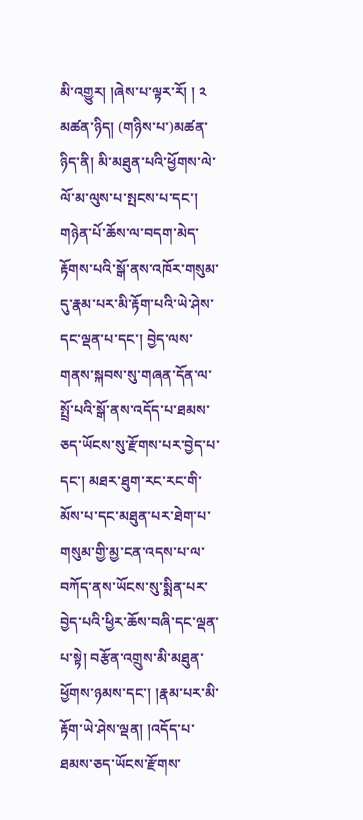མི་འགྱུར། །ཞེས་པ་ལྟར་རོ། ། ༢ མཚན་ཉིད། (གཉིས་པ་)མཚན་ཉིད་ནི། མི་མཐུན་པའི་ཕྱོགས་ལེ་ལོ་མ་ལུས་པ་སྤངས་པ་དང་། གཉེན་པོ་ཆོས་ལ་བདག་མེད་རྟོགས་པའི་སྒོ་ནས་འཁོར་གསུམ་དུ་རྣམ་པར་མི་རྟོག་པའི་ཡེ་ཤེས་དང་ལྡན་པ་དང་། བྱེད་ལས་གནས་སྐབས་སུ་གཞན་དོན་ལ་སྤྲོ་པའི་སྒོ་ནས་འདོད་པ་ཐམས་ཅད་ཡོངས་སུ་རྫོགས་པར་བྱེད་པ་དང་། མཐར་ཐུག་རང་རང་གི་མོས་པ་དང་མཐུན་པར་ཐེག་པ་གསུམ་གྱི་མྱ་ངན་འདས་པ་ལ་བཀོད་ནས་ཡོངས་སུ་སྨིན་པར་བྱེད་པའི་ཕྱིར་ཆོས་བཞི་དང་ལྡན་པ་སྟེ། བརྩོན་འགྲུས་མི་མཐུན་ཕྱོགས་ཉམས་དང་། །རྣམ་པར་མི་རྟོག་ཡེ་ཤེས་ལྡན། །འདོད་པ་ཐམས་ཅད་ཡོངས་རྫོགས་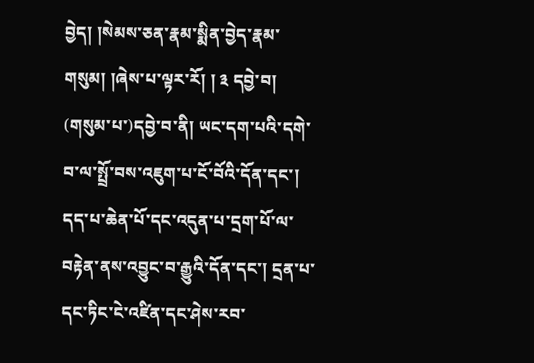བྱེད། །སེམས་ཅན་རྣམ་སྨིན་བྱེད་རྣམ་གསུམ། །ཞེས་པ་ལྟར་རོ། ། ༣ དབྱེ་བ། (གསུམ་པ་)དབྱེ་བ་ནི། ཡང་དག་པའི་དགེ་བ་ལ་སྤྲོ་བས་འཇུག་པ་ངོ་བོའི་དོན་དང་། དད་པ་ཆེན་པོ་དང་འདུན་པ་དྲག་པོ་ལ་བརྟེན་ནས་འབྱུང་བ་རྒྱུའི་དོན་དང་། དྲན་པ་དང་ཏིང་ངེ་འཛིན་དང་ཤེས་རབ་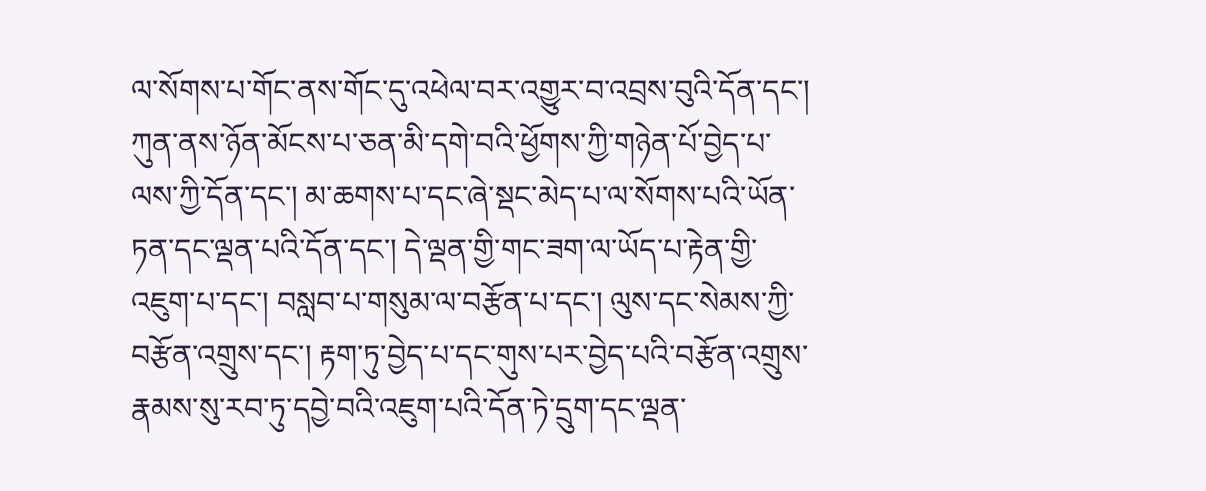ལ་སོགས་པ་གོང་ནས་གོང་དུ་འཕེལ་བར་འགྱུར་བ་འབྲས་བུའི་དོན་དང་། ཀུན་ནས་ཉོན་མོངས་པ་ཅན་མི་དགེ་བའི་ཕྱོགས་ཀྱི་གཉེན་པོ་བྱེད་པ་ལས་ཀྱི་དོན་དང་། མ་ཆགས་པ་དང་ཞེ་སྡང་མེད་པ་ལ་སོགས་པའི་ཡོན་ཏན་དང་ལྡན་པའི་དོན་དང་། དེ་ལྡན་གྱི་གང་ཟག་ལ་ཡོད་པ་རྟེན་གྱི་འཇུག་པ་དང་། བསླབ་པ་གསུམ་ལ་བརྩོན་པ་དང་། ལུས་དང་སེམས་ཀྱི་བརྩོན་འགྲུས་དང་། རྟག་ཏུ་བྱེད་པ་དང་གུས་པར་བྱེད་པའི་བརྩོན་འགྲུས་རྣམས་སུ་རབ་ཏུ་དབྱེ་བའི་འཇུག་པའི་དོན་ཏེ་དྲུག་དང་ལྡན་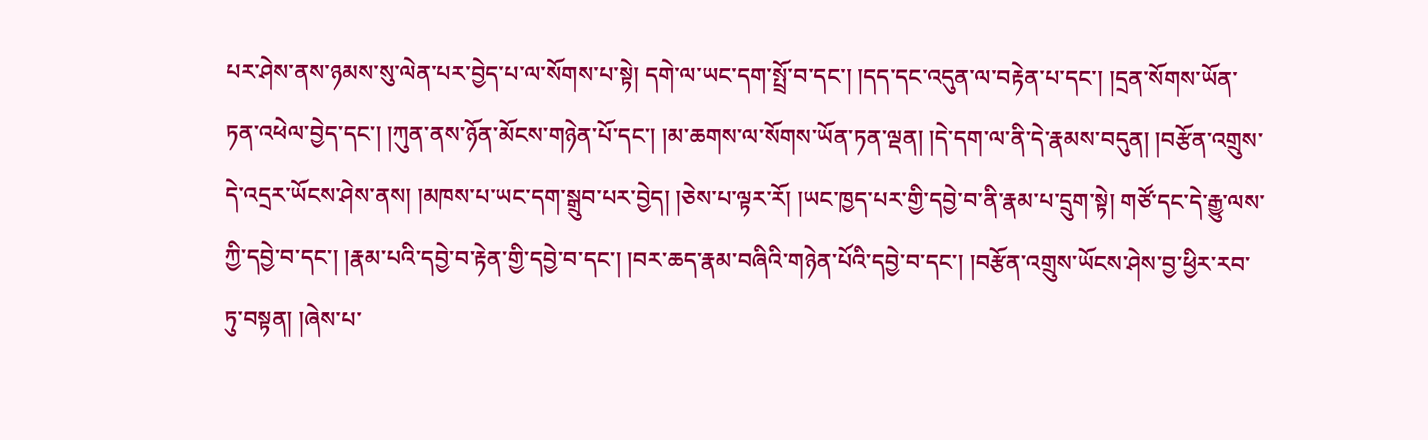པར་ཤེས་ནས་ཉམས་སུ་ལེན་པར་བྱེད་པ་ལ་སོགས་པ་སྟེ། དགེ་ལ་ཡང་དག་སྤྲོ་བ་དང་། །དད་དང་འདུན་ལ་བརྟེན་པ་དང་། །དྲན་སོགས་ཡོན་ཏན་འཕེལ་བྱེད་དང་། །ཀུན་ནས་ཉོན་མོངས་གཉེན་པོ་དང་། །མ་ཆགས་ལ་སོགས་ཡོན་ཏན་ལྡན། །དེ་དག་ལ་ནི་དེ་རྣམས་བདུན། །བརྩོན་འགྲུས་དེ་འདྲར་ཡོངས་ཤེས་ནས། །མཁས་པ་ཡང་དག་སྒྲུབ་པར་བྱེད། །ཅེས་པ་ལྟར་རོ། །ཡང་ཁྱད་པར་གྱི་དབྱེ་བ་ནི་རྣམ་པ་དྲུག་སྟེ། གཙོ་དང་དེ་རྒྱུ་ལས་ཀྱི་དབྱེ་བ་དང་། །རྣམ་པའི་དབྱེ་བ་རྟེན་གྱི་དབྱེ་བ་དང་། །བར་ཆད་རྣམ་བཞིའི་གཉེན་པོའི་དབྱེ་བ་དང་། །བརྩོན་འགྲུས་ཡོངས་ཤེས་བྱ་ཕྱིར་རབ་ཏུ་བསྟན། །ཞེས་པ་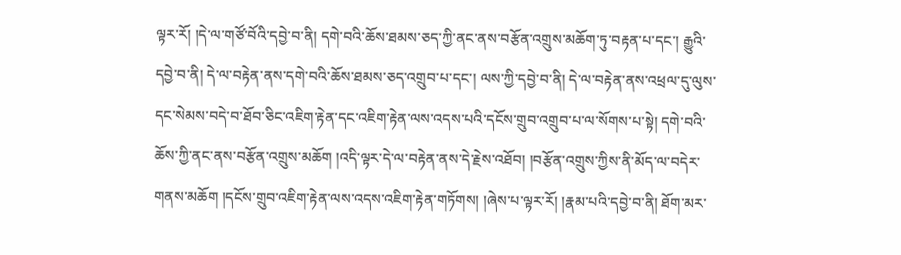ལྟར་རོ། །དེ་ལ་གཙོ་བོའི་དབྱེ་བ་ནི། དགེ་བའི་ཆོས་ཐམས་ཅད་ཀྱི་ནང་ནས་བརྩོན་འགྲུས་མཆོག་ཏུ་བརྟན་པ་དང་། རྒྱུའི་དབྱེ་བ་ནི། དེ་ལ་བརྟེན་ནས་དགེ་བའི་ཆོས་ཐམས་ཅད་འགྲུབ་པ་དང་། ལས་ཀྱི་དབྱེ་བ་ནི། དེ་ལ་བརྟེན་ནས་འཕྲལ་དུ་ལུས་དང་སེམས་བདེ་བ་ཐོབ་ཅིང་འཇིག་རྟེན་དང་འཇིག་རྟེན་ལས་འདས་པའི་དངོས་གྲུབ་འགྲུབ་པ་ལ་སོགས་པ་སྟེ། དགེ་བའི་ཆོས་ཀྱི་ནང་ནས་བརྩོན་འགྲུས་མཆོག །འདི་ལྟར་དེ་ལ་བརྟེན་ནས་དེ་རྗེས་འཐོབ། །བརྩོན་འགྲུས་ཀྱིས་ནི་མོད་ལ་བདེར་གནས་མཆོག །དངོས་གྲུབ་འཇིག་རྟེན་ལས་འདས་འཇིག་རྟེན་གཏོགས། །ཞེས་པ་ལྟར་རོ། །རྣམ་པའི་དབྱེ་བ་ནི། ཐོག་མར་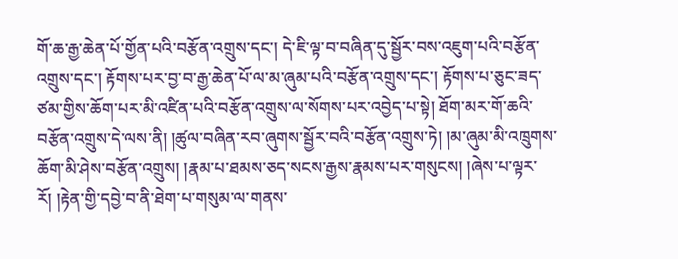གོ་ཆ་རྒྱ་ཆེན་པོ་གྱོན་པའི་བརྩོན་འགྲུས་དང་། དེ་ཇི་ལྟ་བ་བཞིན་དུ་སྦྱོར་བས་འཇུག་པའི་བརྩོན་འགྲུས་དང་། རྟོགས་པར་བྱ་བ་རྒྱ་ཆེན་པོ་ལ་མ་ཞུམ་པའི་བརྩོན་འགྲུས་དང་། རྟོགས་པ་ཅུང་ཟད་ཙམ་གྱིས་ཆོག་པར་མི་འཛིན་པའི་བརྩོན་འགྲུས་ལ་སོགས་པར་འབྱེད་པ་སྟེ། ཐོག་མར་གོ་ཆའི་བརྩོན་འགྲུས་དེ་ལས་ནི། །ཚུལ་བཞིན་རབ་ཞུགས་སྦྱོར་བའི་བརྩོན་འགྲུས་ཏེ། །མ་ཞུམ་མི་འཁྲུགས་ཆོག་མི་ཤེས་བརྩོན་འགྲུས། །རྣམ་པ་ཐམས་ཅད་སངས་རྒྱས་རྣམས་པར་གསུངས། །ཞེས་པ་ལྟར་རོ། །རྟེན་གྱི་དབྱེ་བ་ནི་ཐེག་པ་གསུམ་ལ་གནས་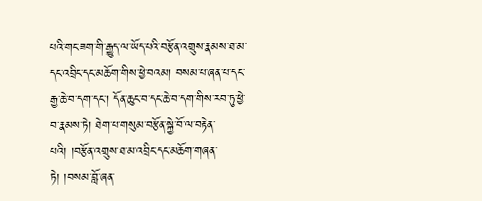པའི་གང་ཟག་གི་རྒྱུད་ལ་ཡོད་པའི་བརྩོན་འགྲུས་རྣམས་ཐ་མ་དང་འབྲིང་དང་མཆོག་གིས་ཕྱེ་བའམ། བསམ་པ་ཞན་པ་དང་རྒྱ་ཆེ་བ་དག་དང་། དོན་ཆུང་བ་དང་ཆེ་བ་དག་གིས་རབ་ཏུ་ཕྱེ་བ་རྣམས་ཏེ། ཐེག་པ་གསུམ་བརྩོན་སྐྱེ་བོ་ལ་བརྟེན་པའི། །བརྩོན་འགྲུས་ཐ་མ་འབྲིང་དང་མཆོག་གཞན་ཏེ། །བསམ་བློ་ཞན་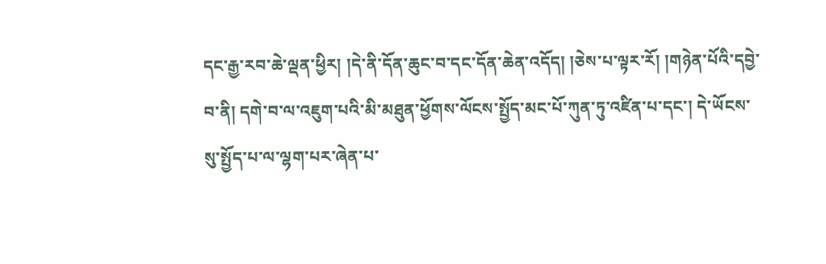དང་རྒྱ་རབ་ཆེ་ལྡན་ཕྱིར། །དེ་ནི་དོན་ཆུང་བ་དང་དོན་ཆེན་འདོད། །ཅེས་པ་ལྟར་རོ། །གཉེན་པོའི་དབྱེ་བ་ནི། དགེ་བ་ལ་འཇུག་པའི་མི་མཐུན་ཕྱོགས་ལོངས་སྤྱོད་མང་པོ་ཀུན་ཏུ་འཛིན་པ་དང་། དེ་ཡོངས་སུ་སྤྱོད་པ་ལ་ལྷག་པར་ཞེན་པ་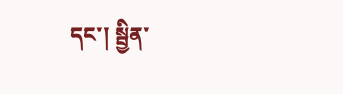དང་། སྦྱིན་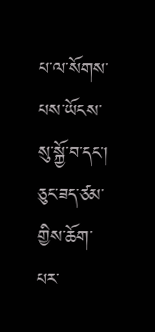པ་ལ་སོགས་པས་ཡོངས་སུ་སྐྱོ་བ་དང་། ཅུང་ཟད་ཙམ་གྱིས་ཆོག་པར་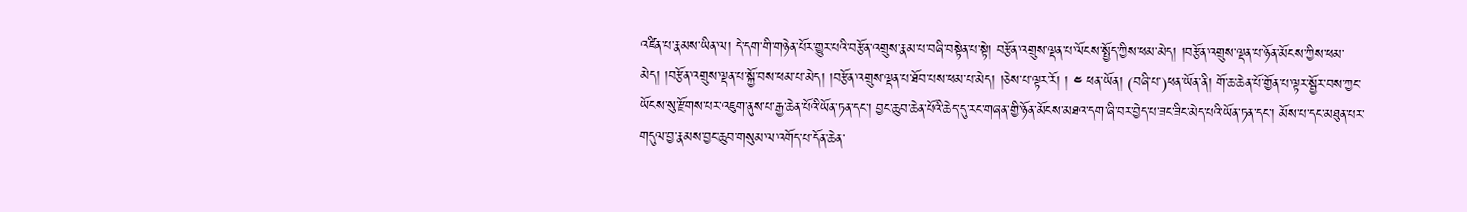འཛིན་པ་རྣམས་ཡིན་ལ། དེ་དག་གི་གཉེན་པོར་གྱུར་པའི་བརྩོན་འགྲུས་རྣམ་པ་བཞི་བསྟེན་པ་སྟེ། བརྩོན་འགྲུས་ལྡན་པ་ལོངས་སྤྱོད་ཀྱིས་ཕམ་མེད། །བརྩོན་འགྲུས་ལྡན་པ་ཉོན་མོངས་ཀྱིས་ཕམ་མེད། །བརྩོན་འགྲུས་ལྡན་པ་སྐྱོ་བས་ཕམ་པ་མེད། །བརྩོན་འགྲུས་ལྡན་པ་ཐོབ་པས་ཕམ་པ་མེད། །ཅེས་པ་ལྟར་རོ། ། ༤ ཕན་ཡོན། (བཞི་པ་)ཕན་ཡོན་ནི། གོ་ཆ་ཆེན་པོ་གྱོན་པ་ལྟར་སྦྱོར་བས་ཀྱང་ཡོངས་སུ་རྫོགས་པར་འཇུག་ནུས་པ་རྒྱ་ཆེན་པོའི་ཡོན་ཏན་དང་། བྱང་ཆུབ་ཆེན་པོའི་ཆེད་དུ་རང་གཞན་གྱི་ཉོན་མོངས་མཐའ་དག་ཞི་བར་བྱེད་པ་ཟང་ཟིང་མེད་པའི་ཡོན་ཏན་དང་། མོས་པ་དང་མཐུན་པར་གདུལ་བྱ་རྣམས་བྱང་ཆུབ་གསུམ་ལ་འགོད་པ་དོན་ཆེན་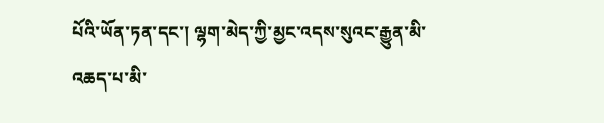པོའི་ཡོན་ཏན་དང་། ལྷག་མེད་ཀྱི་མྱང་འདས་སུའང་རྒྱུན་མི་འཆད་པ་མི་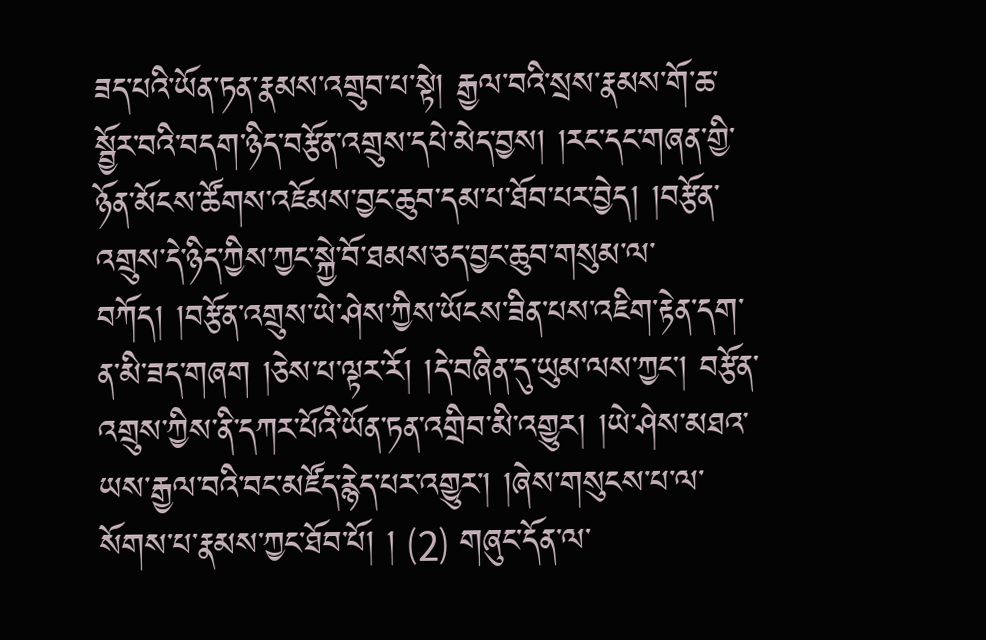ཟད་པའི་ཡོན་ཏན་རྣམས་འགྲུབ་པ་སྟེ། རྒྱལ་བའི་སྲས་རྣམས་གོ་ཆ་སྦྱོར་བའི་བདག་ཉིད་བརྩོན་འགྲུས་དཔེ་མེད་བྱས། །རང་དང་གཞན་གྱི་ཉོན་མོངས་ཚོགས་འཇོམས་བྱང་ཆུབ་དམ་པ་ཐོབ་པར་བྱེད། །བརྩོན་འགྲུས་དེ་ཉིད་ཀྱིས་ཀྱང་སྐྱེ་བོ་ཐམས་ཅད་བྱང་ཆུབ་གསུམ་ལ་བཀོད། །བརྩོན་འགྲུས་ཡེ་ཤེས་ཀྱིས་ཡོངས་ཟིན་པས་འཇིག་རྟེན་དག་ན་མི་ཟད་གཞག །ཅེས་པ་ལྟར་རོ། །དེ་བཞིན་དུ་ཡུམ་ལས་ཀྱང་། བརྩོན་འགྲུས་ཀྱིས་ནི་དཀར་པོའི་ཡོན་ཏན་འགྲིབ་མི་འགྱུར། །ཡེ་ཤེས་མཐའ་ཡས་རྒྱལ་བའི་བང་མཛོད་རྙེད་པར་འགྱུར་། །ཞེས་གསུངས་པ་ལ་སོགས་པ་རྣམས་ཀྱང་ཐོབ་པོ། ། ⑵ གཞུང་དོན་ལ་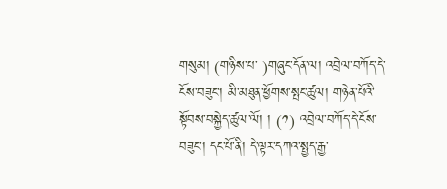གསུམ། (གཉིས་པ་ )གཞུང་དོན་ལ། འབྲེལ་བཀོད་དེ་ངོས་བཟུང་། མི་མཐུན་ཕྱོགས་སྤང་ཚུལ། གཉེན་པོའི་སྟོབས་བསྐྱེད་ཚུལ་ལོ། ། (༡) འབྲེལ་བཀོད་དེ་ངོས་བཟུང་། དང་པོ་ནི། དེ་ལྟར་དཀའ་སྤྱད་རྒྱ་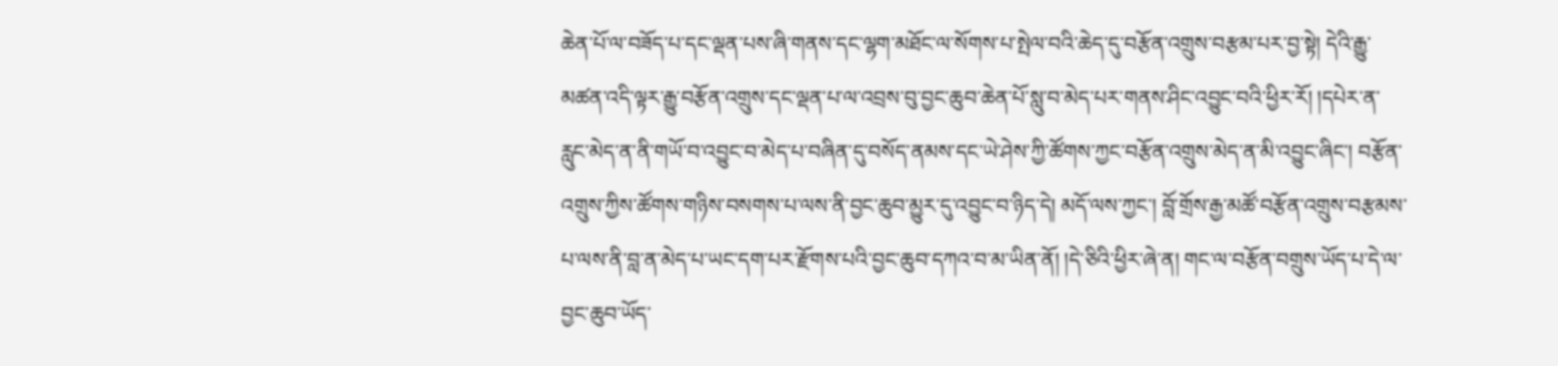ཆེན་པོ་ལ་བཟོད་པ་དང་ལྡན་པས་ཞི་གནས་དང་ལྷག་མཐོང་ལ་སོགས་པ་སྤེལ་བའི་ཆེད་དུ་བརྩོན་འགྲུས་བརྩམ་པར་བྱ་སྟེ། དེའི་རྒྱུ་མཚན་འདི་ལྟར་རྒྱུ་བརྩོན་འགྲུས་དང་ལྡན་པ་ལ་འབྲས་བུ་བྱང་ཆུབ་ཆེན་པོ་སླུ་བ་མེད་པར་གནས་ཤིང་འབྱུང་བའི་ཕྱིར་རོ། །དཔེར་ན་རླུང་མེད་ན་ནི་གཡོ་བ་འབྱུང་བ་མེད་པ་བཞིན་དུ་བསོད་ནམས་དང་ཡེ་ཤེས་ཀྱི་ཚོགས་ཀྱང་བརྩོན་འགྲུས་མེད་ན་མི་འབྱུང་ཞིང་། བརྩོན་འགྲུས་ཀྱིས་ཚོགས་གཉིས་བསགས་པ་ལས་ནི་བྱང་ཆུབ་མྱུར་དུ་འབྱུང་བ་ཉིད་དེ། མདོ་ལས་ཀྱང་། བློ་གྲོས་རྒྱ་མཚོ་བརྩོན་འགྲུས་བརྩམས་པ་ལས་ནི་བླ་ན་མེད་པ་ཡང་དག་པར་རྫོགས་པའི་བྱང་ཆུབ་དཀའ་བ་མ་ཡིན་ནོ། །དེ་ཅིའི་ཕྱིར་ཞེ་ན། གང་ལ་བརྩོན་བགྲུས་ཡོད་པ་དེ་ལ་བྱང་ཆུབ་ཡོད་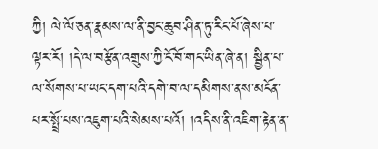ཀྱི། ལེ་ལོ་ཅན་རྣམས་ལ་ནི་བྱང་ཆུབ་ཤིན་ཏུ་རིང་པོ་ཞེས་པ་ལྟར་རོ། །དེ་ལ་བརྩོན་འགྲུས་ཀྱི་ངོ་བོ་གང་ཡིན་ཞེ་ན། སྦྱིན་པ་ལ་སོགས་པ་ཡང་དག་པའི་དགེ་བ་ལ་དམིགས་ནས་མངོན་པར་སྤྲོ་པས་འཇུག་པའི་སེམས་པའོ། །འདིས་ནི་འཇིག་རྟེན་ན་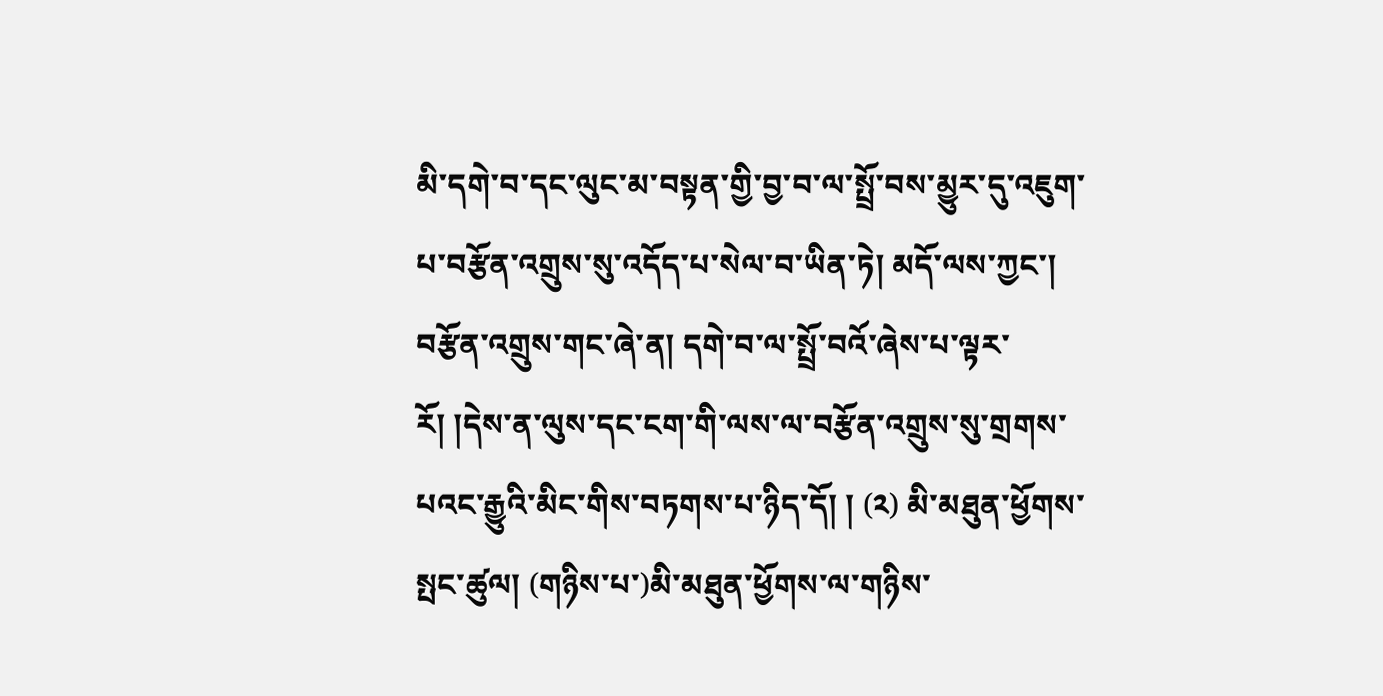མི་དགེ་བ་དང་ལུང་མ་བསྟན་གྱི་བྱ་བ་ལ་སྤྲོ་བས་མྱུར་དུ་འཇུག་པ་བརྩོན་འགྲུས་སུ་འདོད་པ་སེལ་བ་ཡིན་ཏེ། མདོ་ལས་ཀྱང་། བརྩོན་འགྲུས་གང་ཞེ་ན། དགེ་བ་ལ་སྤྲོ་བའོ་ཞེས་པ་ལྟར་རོ། །དེས་ན་ལུས་དང་ངག་གི་ལས་ལ་བརྩོན་འགྲུས་སུ་གྲགས་པའང་རྒྱུའི་མིང་གིས་བཏགས་པ་ཉིད་དོ། ། (༢) མི་མཐུན་ཕྱོགས་སྤང་ཚུལ། (གཉིས་པ་)མི་མཐུན་ཕྱོགས་ལ་གཉིས་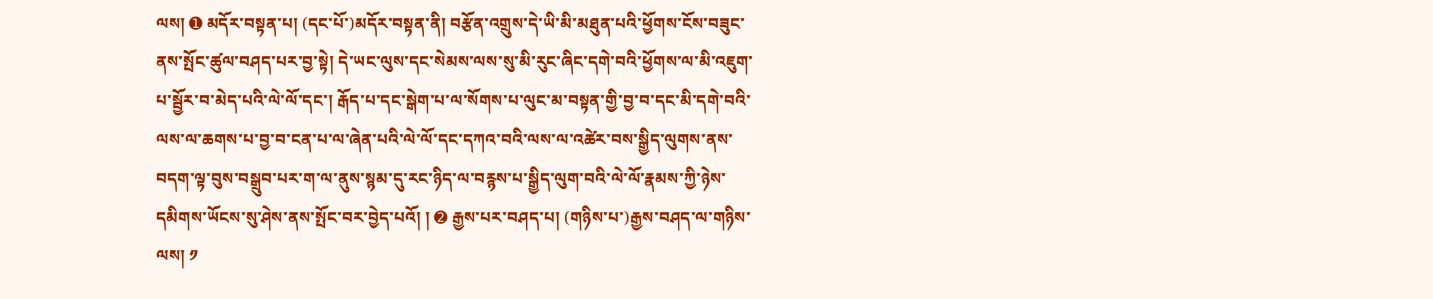ལས། ➊ མདོར་བསྟན་པ། (དང་པོ་)མདོར་བསྟན་ནི། བརྩོན་འགྲུས་དེ་ཡི་མི་མཐུན་པའི་ཕྱོགས་ངོས་བཟུང་ནས་སྤོང་ཚུལ་བཤད་པར་བྱ་སྟེ། དེ་ཡང་ལུས་དང་སེམས་ལས་སུ་མི་རུང་ཞིང་དགེ་བའི་ཕྱོགས་ལ་མི་འཇུག་པ་སྦྱོར་བ་མེད་པའི་ལེ་ལོ་དང་། རྒོད་པ་དང་སྒེག་པ་ལ་སོགས་པ་ལུང་མ་བསྟན་གྱི་བྱ་བ་དང་མི་དགེ་བའི་ལས་ལ་ཆགས་པ་བྱ་བ་ངན་པ་ལ་ཞེན་པའི་ལེ་ལོ་དང་དཀའ་བའི་ལས་ལ་འཚེར་བས་སྒྱིད་ལུགས་ནས་བདག་ལྟ་བུས་བསྒྲུབ་པར་ག་ལ་ནུས་སྙམ་དུ་རང་ཉིད་ལ་བརྙས་པ་སྒྱིད་ལུག་བའི་ལེ་ལོ་རྣམས་ཀྱི་ཉེས་དམིགས་ཡོངས་སུ་ཤེས་ནས་སྤོང་བར་བྱེད་པའོ། ། ➋ རྒྱས་པར་བཤད་པ། (གཉིས་པ་)རྒྱས་བཤད་ལ་གཉིས་ལས། ༡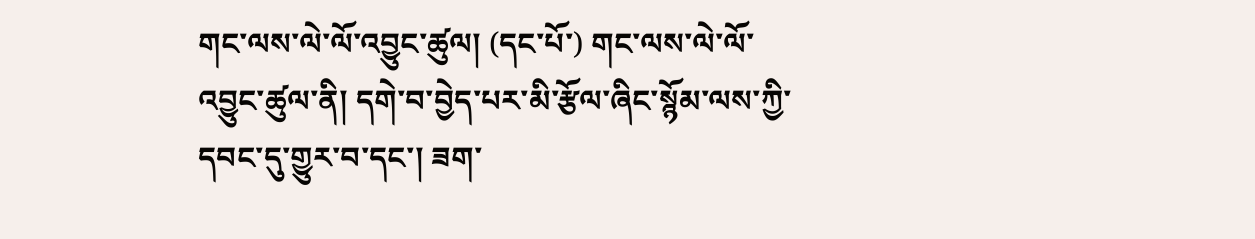གང་ལས་ལེ་ལོ་འབྱུང་ཚུལ། (དང་པོ་) གང་ལས་ལེ་ལོ་འབྱུང་ཚུལ་ནི། དགེ་བ་བྱེད་པར་མི་རྩོལ་ཞིང་སྙོམ་ལས་ཀྱི་དབང་དུ་གྱུར་བ་དང་། ཟག་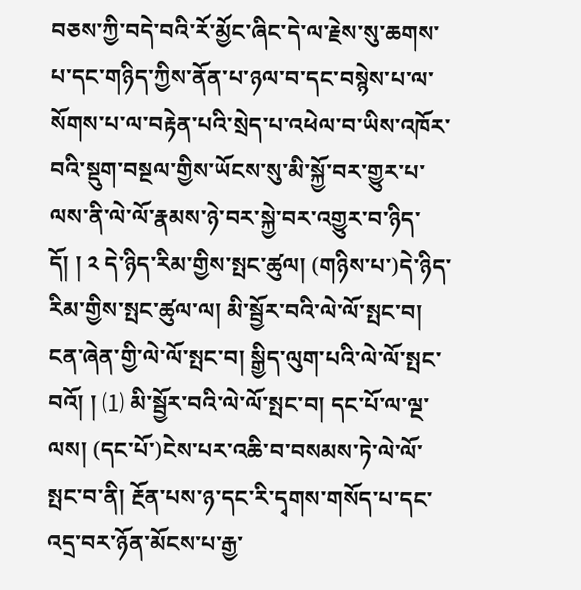བཅས་ཀྱི་བདེ་བའི་རོ་མྱོང་ཞིང་དེ་ལ་རྗེས་སུ་ཆགས་པ་དང་གཉིད་ཀྱིས་ནོན་པ་ཉལ་བ་དང་བསྙེས་པ་ལ་སོགས་པ་ལ་བརྟེན་པའི་སྲེད་པ་འཕེལ་བ་ཡིས་འཁོར་བའི་སྡུག་བསྔལ་གྱིས་ཡོངས་སུ་མི་སྐྱོ་བར་གྱུར་པ་ལས་ནི་ལེ་ལོ་རྣམས་ཉེ་བར་སྐྱེ་བར་འགྱུར་བ་ཉིད་དོ། ། ༢ དེ་ཉིད་རིམ་གྱིས་སྤང་ཚུལ། (གཉིས་པ་)དེ་ཉིད་རིམ་གྱིས་སྤང་ཚུལ་ལ། མི་སྦྱོར་བའི་ལེ་ལོ་སྤང་བ། ངན་ཞེན་གྱི་ལེ་ལོ་སྤང་བ། སྒྱིད་ལུག་པའི་ལེ་ལོ་སྤང་བའོ། ། ⑴ མི་སྦྱོར་བའི་ལེ་ལོ་སྤང་བ། དང་པོ་ལ་ལྔ་ལས། (དང་པོ་)ངེས་པར་འཆི་བ་བསམས་ཏེ་ལེ་ལོ་སྤང་བ་ནི། རྔོན་པས་ཉ་དང་རི་དྭགས་གསོད་པ་དང་འདྲ་བར་ཉོན་མོངས་པ་རྒྱ་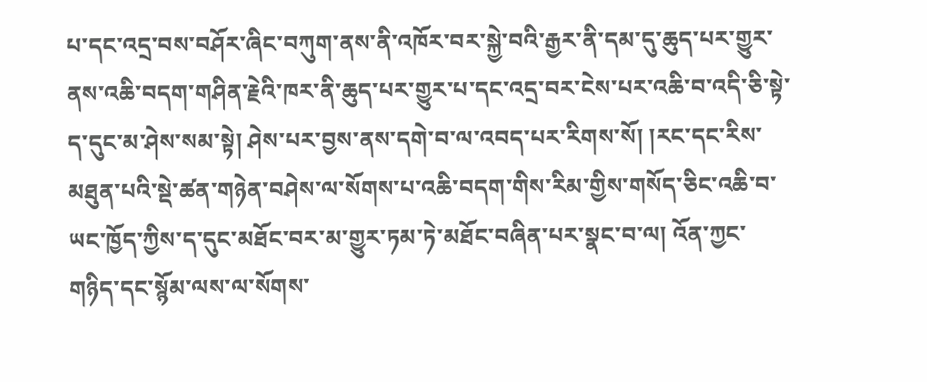པ་དང་འདྲ་བས་བཤོར་ཞིང་བཀུག་ནས་ནི་འཁོར་བར་སྐྱེ་བའི་རྒྱར་ནི་དམ་དུ་ཆུད་པར་གྱུར་ནས་འཆི་བདག་གཤིན་རྗེའི་ཁར་ནི་ཆུད་པར་གྱུར་པ་དང་འདྲ་བར་ངེས་པར་འཆི་བ་འདི་ཅི་སྟེ་ད་དུང་མ་ཤེས་སམ་སྟེ། ཤེས་པར་བྱས་ནས་དགེ་བ་ལ་འབད་པར་རིགས་སོ། །རང་དང་རིས་མཐུན་པའི་སྡེ་ཚན་གཉེན་བཤེས་ལ་སོགས་པ་འཆི་བདག་གིས་རིམ་གྱིས་གསོད་ཅིང་འཆི་བ་ཡང་ཁྱོད་ཀྱིས་ད་དུང་མཐོང་བར་མ་གྱུར་ཏམ་ཏེ་མཐོང་བཞིན་པར་སྣང་བ་ལ། འོན་ཀྱང་གཉིད་དང་སྙོམ་ལས་ལ་སོགས་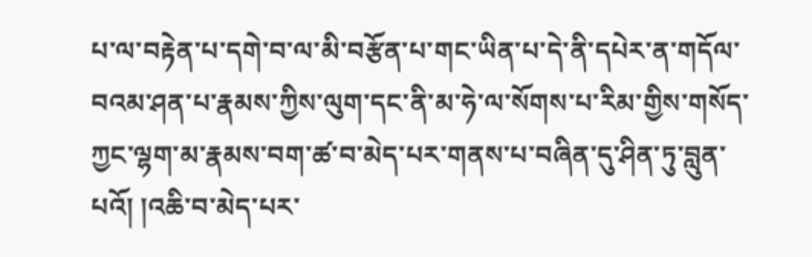པ་ལ་བརྟེན་པ་དགེ་བ་ལ་མི་བརྩོན་པ་གང་ཡིན་པ་དེ་ནི་དཔེར་ན་གདོལ་བའམ་ཤན་པ་རྣམས་ཀྱིས་ལུག་དང་ནི་མ་ཧེ་ལ་སོགས་པ་རིམ་གྱིས་གསོད་ཀྱང་ལྷག་མ་རྣམས་བག་ཚ་བ་མེད་པར་གནས་པ་བཞིན་དུ་ཤིན་ཏུ་བླུན་པའོ། །འཆི་བ་མེད་པར་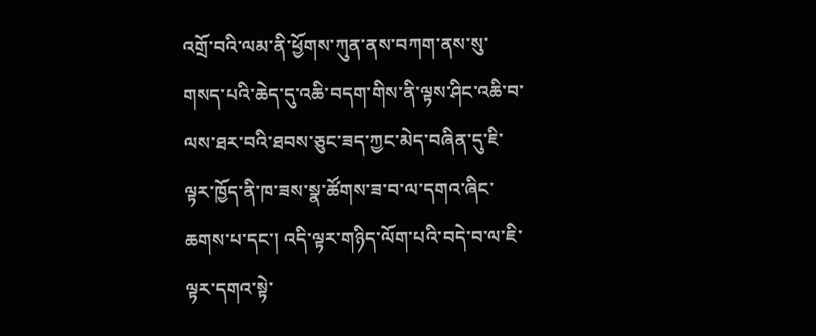འགྲོ་བའི་ལམ་ནི་ཕྱོགས་ཀུན་ནས་བཀག་ནས་སུ་གསད་པའི་ཆེད་དུ་འཆི་བདག་གིས་ནི་ལྟས་ཤིང་འཆི་བ་ལས་ཐར་བའི་ཐབས་ཅུང་ཟད་ཀྱང་མེད་བཞིན་དུ་ཇི་ལྟར་ཁྱོད་ནི་ཁ་ཟས་སྣ་ཚོགས་ཟ་བ་ལ་དགའ་ཞིང་ཆགས་པ་དང་། འདི་ལྟར་གཉིད་ལོག་པའི་བདེ་བ་ལ་ཇི་ལྟར་དགའ་སྟེ་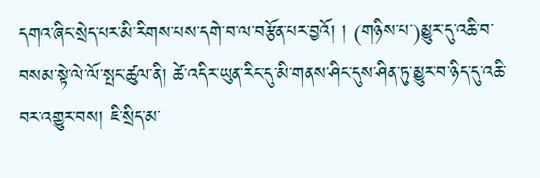དགའ་ཞིང་སྲེད་པར་མི་རིགས་པས་དགེ་བ་ལ་བརྩོན་པར་བྱའོ། ། (གཉིས་པ་)མྱུར་དུ་འཆི་བ་བསམ་སྟེ་ལེ་ལོ་སྤང་ཚུལ་ནི། ཚེ་འདིར་ཡུན་རིང་དུ་མི་གནས་ཤིང་དུས་ཤིན་ཏུ་མྱུར་བ་ཉིད་དུ་འཆི་བར་འགྱུར་བས། ཇི་སྲིད་མ་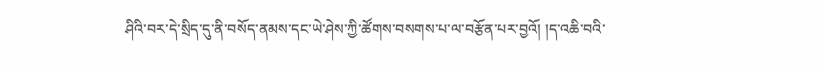ཤིའི་བར་དེ་སྲིད་དུ་ནི་བསོད་ནམས་དང་ཡེ་ཤེས་ཀྱི་ཚོགས་བསགས་པ་ལ་བརྩོན་པར་བྱའོ། །ད་འཆི་བའི་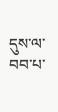དུས་ལ་བབ་པ་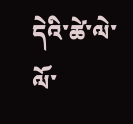དེའི་ཚེ་ལེ་ལོ་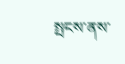སྤངས་ནས་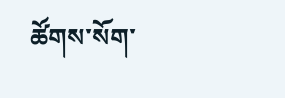ཚོགས་སོག་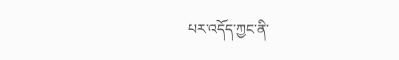པར་འདོད་ཀྱང་ནི་